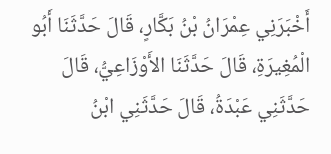أَخْبَرَنِي عِمْرَانُ بْنُ بَكَّارٍ، قَالَ حَدَّثَنَا أَبُو الْمُغِيرَةِ، قَالَ حَدَّثَنَا الأَوْزَاعِيُّ، قَالَ حَدَّثَنِي عَبْدَةُ، قَالَ حَدَّثَنِي ابْنُ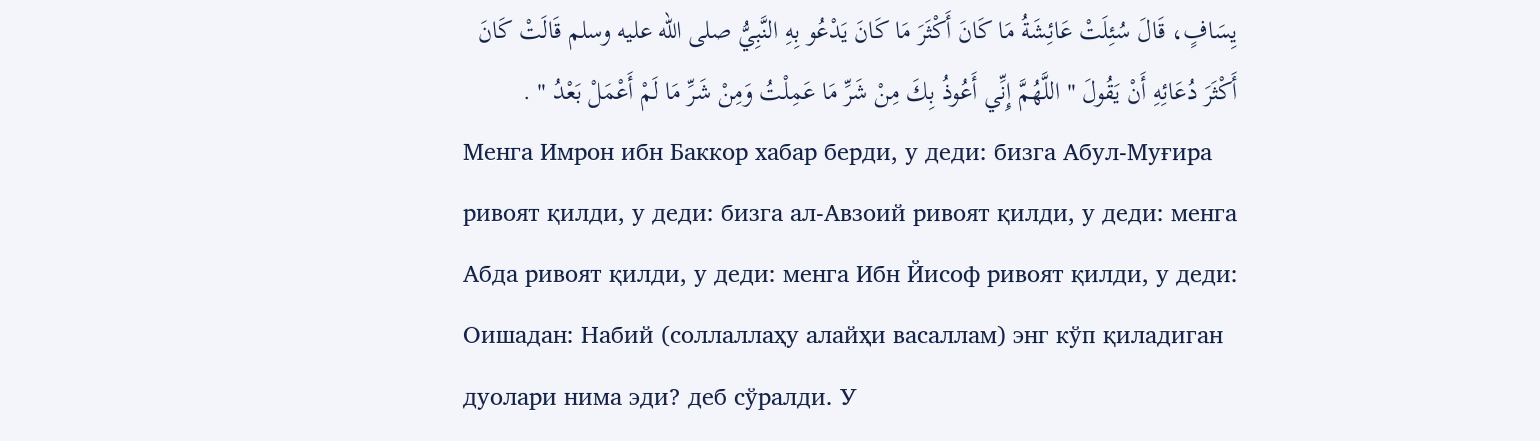يِسَافٍ، قَالَ سُئِلَتْ عَائِشَةُ مَا كَانَ أَكْثَرَ مَا كَانَ يَدْعُو بِهِ النَّبِيُّ صلى الله عليه وسلم قَالَتْ كَانَ أَكْثَرَ دُعَائِهِ أَنْ يَقُولَ " اللَّهُمَّ إِنِّي أَعُوذُ بِكَ مِنْ شَرِّ مَا عَمِلْتُ وَمِنْ شَرِّ مَا لَمْ أَعْمَلْ بَعْدُ " .
Менга Имрон ибн Баккор хабар берди, у деди: бизга Абул-Муғира ривоят қилди, у деди: бизга ал-Авзоий ривоят қилди, у деди: менга Абда ривоят қилди, у деди: менга Ибн Йисоф ривоят қилди, у деди: Оишадан: Набий (соллаллаҳу алайҳи васаллам) энг кўп қиладиган дуолари нима эди? деб сўралди. У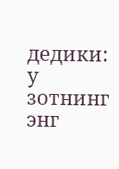дедики: у зотнинг энг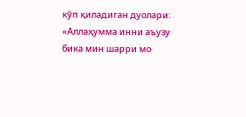кўп қиладиган дуолари: «Аллаҳумма инни аъузу бика мин шарри мо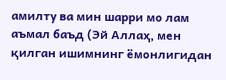амилту ва мин шарри мо лам аъмал баъд (Эй Аллаҳ, мен қилган ишимнинг ёмонлигидан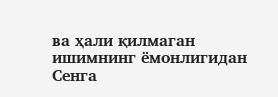ва ҳали қилмаган ишимнинг ёмонлигидан Сенга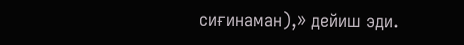сиғинаман),» дейиш эди.